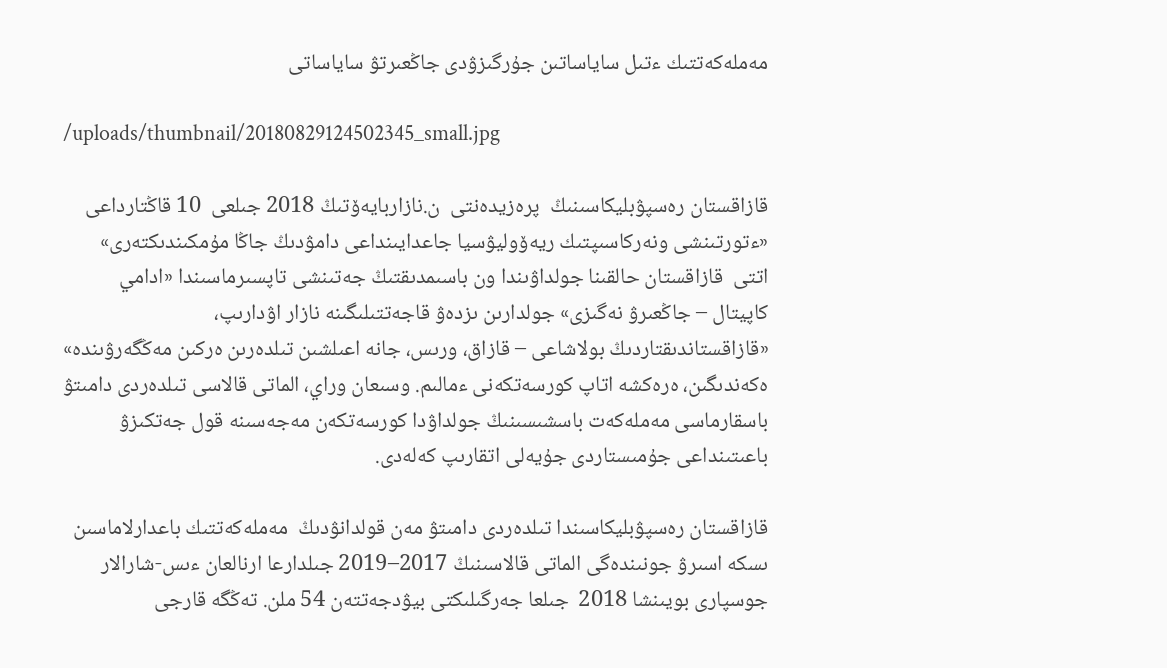مەملەكەتتىك ءتىل ساياساتىن جۇرگىزۋدى جاڭعىرتۋ ساياساتى

/uploads/thumbnail/20180829124502345_small.jpg

قازاقستان رەسپۋبليكاسىنىڭ  پرەزيدەنتى  ن.نازاربايەۆتىڭ 2018 جىلعى  10 قاڭتارداعى «ءتورتىنشى ونەركاسىپتىك ريەۆوليۋسيا جاعدايىنداعى دامۋدىڭ جاڭا مۇمكىندىكتەرى» اتتى  قازاقستان حالقىنا جولداۋىندا ون باسىمدىقتىڭ جەتىنشى تاپسىرماسىندا «ادامي كاپيتال – جاڭعىرۋ نەگىزى» جولدارىن ىزدەۋ قاجەتتىلىگىنە نازار اۋدارىپ،  «قازاقستاندىقتاردىڭ بولاشاعى – قازاق، ورىس، جانە اعىلشىن تىلدەرىن ەركىن مەڭگەرۋىندە» ەكەندىگىن، ەرەكشە اتاپ كورسەتكەنى ءمالىم. وسىعان وراي، الماتى قالاسى تىلدەردى دامىتۋ باسقارماسى مەملەكەت باسشىسىنىڭ جولداۋدا كورسەتكەن مەجەسىنە قول جەتكىزۋ باعىتىنداعى جۇمىستاردى جۇيەلى اتقارىپ كەلەدى.

قازاقستان رەسپۋبليكاسىندا تىلدەردى دامىتۋ مەن قولدانۋدىڭ  مەملەكەتتىك باعدارلاماسىن ىسكە اسىرۋ جونىندەگى الماتى قالاسىنىڭ 2017–2019 جىلدارعا ارنالعان ءىس-شارالار جوسپارى بويىنشا 2018  جىلعا جەرگىلىكتى بيۋدجەتتەن 54 ملن. تەڭگە قارجى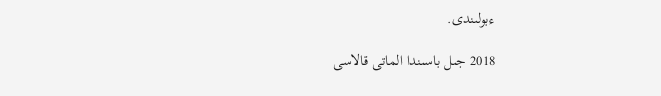ءبولىندى.

2018 جىل باسىندا الماتى قالاسى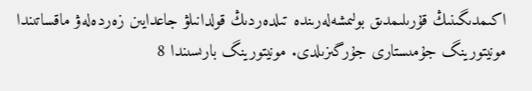اكىمدىگىنىڭ قۇرىلىمدىق بولىمشەلەرىندە تىلدەردىڭ قولدانىلۋ جاعدايىن زەردەلەۋ ماقساتىندا مونيتورينگ جۇمىستارى جۇرگىزىلدى. مونيتورينگ بارىسىندا 8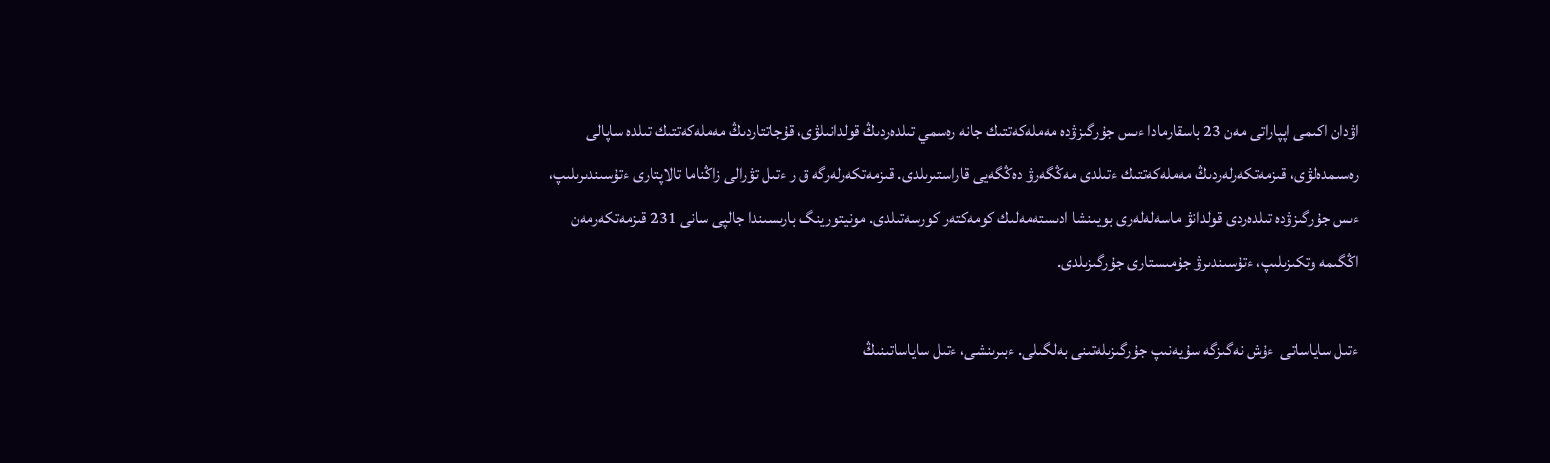اۋدان اكىمى اپپاراتى مەن 23 باسقارمادا ءىس جۇرگىزۋدە مەملەكەتتىك جانە رەسمي تىلدەردىڭ قولدانىلۋى، قۇجاتتاردىڭ مەملەكەتتىك تىلدە ساپالى رەسىمدەلۋى، قىزمەتكەرلەردىڭ مەملەكەتتىك ءتىلدى مەڭگەرۋ دەڭگەيى قاراستىرىلدى. قىزمەتكەرلەرگە ق ر ءتىل تۋرالى زاڭناما تالاپتارى ءتۇسىندىرىلىپ، ءىس جۇرگىزۋدە تىلدەردى قولدانۋ ماسەلەلەرى بويىنشا ادىستەمەلىك كومەكتەر كورسەتىلدى. مونيتورينگ بارىسىندا جالپى سانى 231 قىزمەتكەرمەن اڭگىمە وتكىزىلىپ، ءتۇسىندىرۋ جۇمىستارى جۇرگىزىلدى.

ءتىل ساياساتى  ءۇش نەگىزگە سۇيەنىپ جۇرگىزىلەتىنى بەلگىلى. ءبىرىنشى، ءتىل ساياساتىنىڭ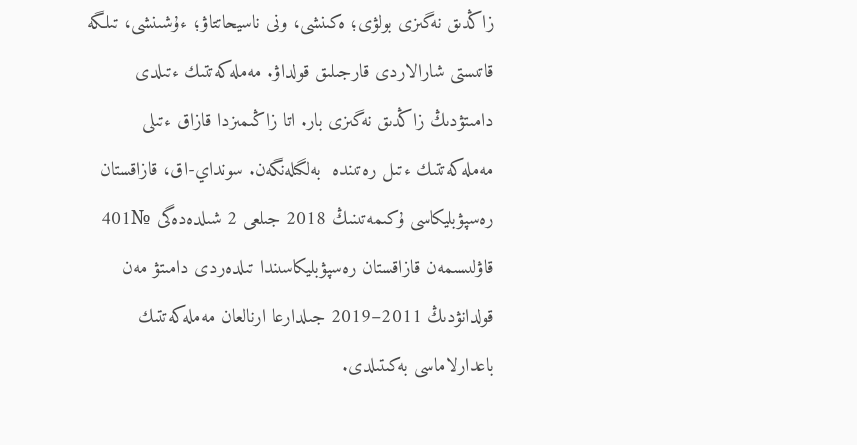زاڭدىق نەگىزى بولۋى؛ ەكىنشى، ونى ناسيحاتتاۋ؛ ءۇشىنشى، تىلگە قاتىستى شارالاردى قارجىلىق قولداۋ. مەملەكەتتىك ءتىلدى دامىتۋدىڭ زاڭدىق نەگىزى بار. اتا زاڭىمىزدا قازاق ءتىلى مەملەكەتتىك ءتىل رەتىندە  بەلگىلەنگەن. سونداي-اق، قازاقستان رەسپۋبليكاسى ۇكىمەتىنىڭ 2018 جىلعى 2 شىلدەدەگى №401 قاۋلىسىمەن قازاقستان رەسپۋبليكاسىندا تىلدەردى دامىتۋ مەن قولدانۋدىڭ 2011–2019 جىلدارعا ارنالعان مەملەكەتتىك باعدارلاماسى بەكىتىلدى.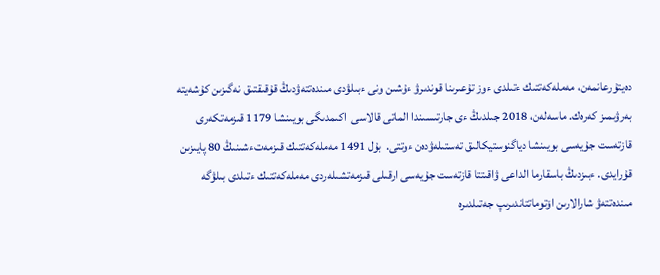دەيتۇرعانمەن، مەملەكەتتىك ءتىلدى ءوز تۇعىرىنا قوندىرۋ ءۇشىن ونى ءبىلۋدى مىندەتتەۋدىڭ قۇقىقتىق نەگىزىن كۇشەيتە بەرۋىمىز كەرەك. ماسەلەن، 2018 جىلدىڭ ءى جارتىسىندا الماتى قالاسى  اكىمدىگى بويىنشا 1179 قىزمەتكەرى قازتەست جۇيەسى بويىنشا دياگنوستيكالىق تەستىلەۋدەن ءوتتى.  بۇل 1491 مەملەكەتتىك قىزمەتءشىنىڭ 80 پايىزىن قۇرايدى. ءبىزدىڭ باسقارما الداعى ۋاقىتتا قازتەست جۇيەسى ارقىلى قىزمەتشىلەردى مەملەكەتتىك ءتىلدى بىلۋگە مىندەتتەۋ شارالارىن اۆتوماتتاندىرىپ جەتىلدىرە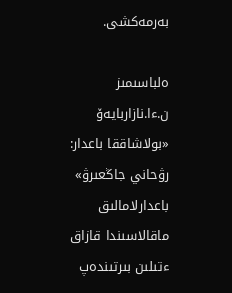بەرمەكشى.

ەلباسىمىز ن.ءا.نازاربايەۆ «بولاشاققا باعدار: رۋحاني جاڭعىرۋ» باعدارلامالىق ماقالاسىندا قازاق ءتىلىن بىرتىندەپ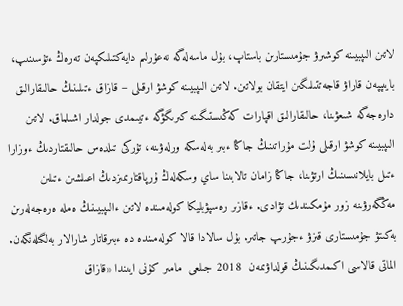لاتىن الىپبيىنە كوشىرۋ جۇمىستارىن باستاپ، بۇل ماسەلەگە نەعۇرلىم دايەكتىلىكپەن تەرەڭ ءتۇسىنىپ، بايىپپەن قاراۋ قاجەتتىلىگىن ايتقان بولاتىن. لاتىن الىپبيىنە كوشۋ ارقىلى – قازاق ءتىلىنىڭ حالىقارالىق دارەجەگە شىعۋىنا، حالىقارالىق اقپارات كەڭىستىگىنە كىرىگۋگە ءتيىمدى جولدار اشىلماق. لاتىن الىپبيىنە كوشۋ ارقىلى ۇلت مۇراتىنىڭ جاڭا ءبىر بەلەسكە ورلەۋىنە، تۇركى تىلدەس حالىقتاردىڭ ءوزارا ءتىل بايلانىسىنىڭ ارتۋىنا، جاڭا زامان تالابىنا ساي وسكەلەڭ ۇرپاقتارىمىزدىڭ اعىلشىن ءتىلىن مەڭگەرۋىنە زور مۇمكىندىك تۋادى. ءقازىر رەسپۋبليكا كولەمىندە لاتىن ءالىپبيىنىڭ ەملە ەرەجەلەرىن بەكىتۋ جۇمىستارى قىزۋ ءجۇرىپ جاتىر. بۇل سالادا قالا كولەمىندە دە ءبىرقاتار شارالار بەلگىلەنگەن. الماتى قالاسى اكىمدىگىنىڭ قولداۋىمەن  2018 جىلعى  مامىر كۇنى ايىندا «قازاق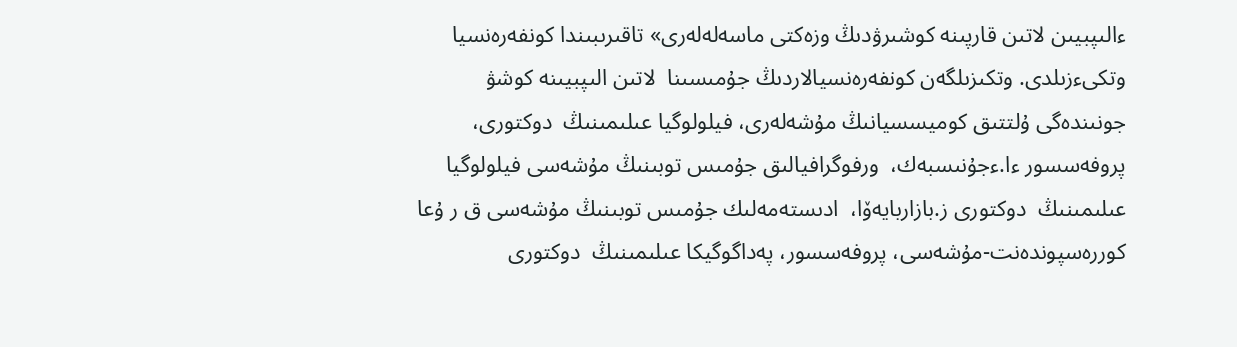ءالىپبيىن لاتىن قارپىنە كوشىرۋدىڭ وزەكتى ماسەلەلەرى» تاقىرىبىندا كونفەرەنسيا وتكىءزىلدى. وتكىزىلگەن كونفەرەنسيالاردىڭ جۇمىسىنا  لاتىن الىپبيىنە كوشۋ جونىندەگى ۇلتتىق كوميسسيانىڭ مۇشەلەرى، فيلولوگيا عىلىمىنىڭ  دوكتورى، پروفەسسور ءا.ءجۇنىسبەك،  ورفوگرافيالىق جۇمىس توبىنىڭ مۇشەسى فيلولوگيا عىلىمىنىڭ  دوكتورى ز.بازاربايەۆا،  ادىستەمەلىك جۇمىس توبىنىڭ مۇشەسى ق ر ۇعا كوررەسپوندەنت-مۇشەسى، پروفەسسور، پەداگوگيكا عىلىمىنىڭ  دوكتورى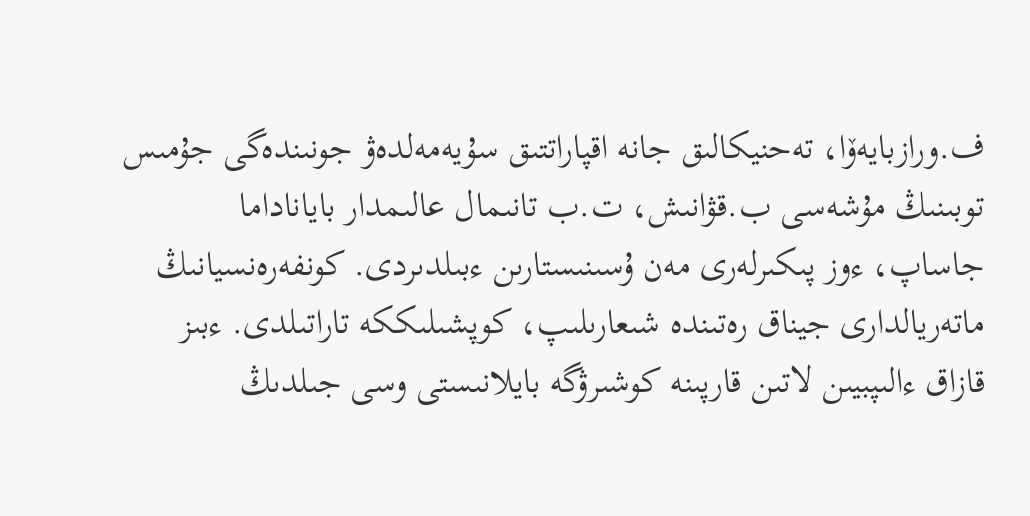ف.ورازبايەۆا، تەحنيكالىق جانە اقپاراتتىق سۇيەمەلدەۋ جونىندەگى جۇمىس توبىنىڭ مۇشەسى ب.قۋانىش، ت.ب تانىمال عالىمدار باياناداما جاساپ، ءوز پىكىرلەرى مەن ۇسىنىستارىن ءبىلدىردى. كونفەرەنسيانىڭ ماتەريالدارى جيناق رەتىندە شىعارىلىپ، كوپشىلىككە تاراتىلدى. ءبىز قازاق ءالىپبيىن لاتىن قارپىنە كوشىرۋگە بايلانىستى وسى جىلدىڭ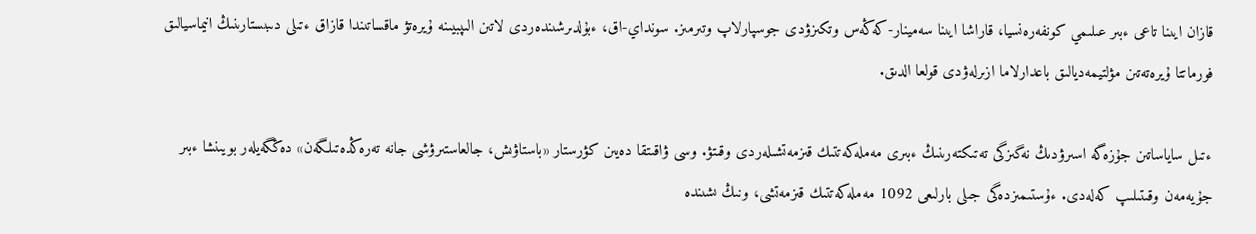قازان ايىنا تاعى ءبىر عىلىمي كونفەرەنسيا، قاراشا ايىنا سەمينار-كەڭەس وتكىزۋدى جوسپارلاپ وتىرمىز. سونداي-اق، ءبۇلدىرشىندەردى لاتىن الىپبيىنە ۇيرەتۋ ماقساتىندا قازاق ءتىلى دىبىستارىنىڭ انيماسيالىق فورماتتا ۇيرەتەتىن مۋلتيمەديالىق باعدارلاما ازىرلەۋدى قولعا الدىق.

ءتىل ساياساتىن جۇزەگە اسىرۋدىڭ نەگىزگى تەتىكتەرىنىڭ ءبىرى مەملەكەتتىك قىزمەتشىلەردى وقىتۋ. وسى ۋاقىتقا دەيىن كۋرستار «باستاۋىش، جالعاستىرۋشى جانە تەرەڭدەتىلگەن» دەڭگەيلەر بويىنشا ءبىر جۇيەمەن وقىتىلىپ كەلەدى. ءۇستىمىزدەگى جىلى بارلىعى 1092 مەملەكەتتىك قىزمەتشى، ونىڭ ىشىندە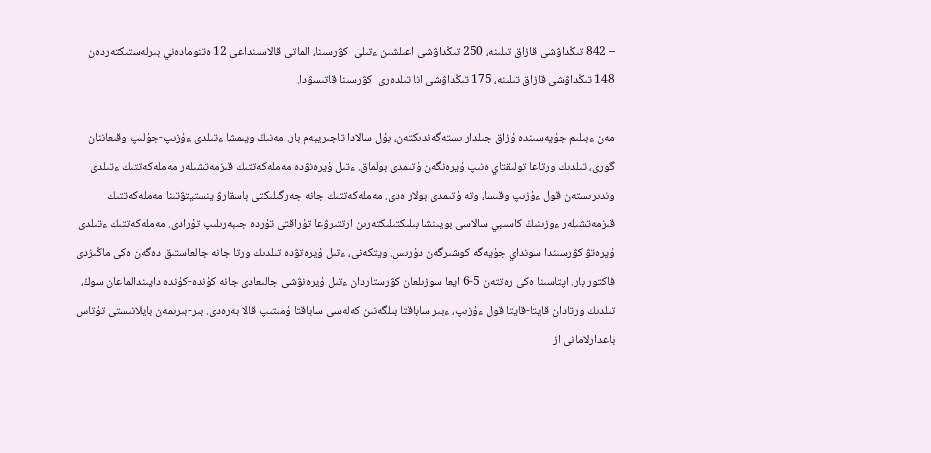– 842 تىڭداۋشى قازاق تىلىنە، 250 تىڭداۋشى اعىلشىن ءتىلى  كۋرسىنا، الماتى قالاسىنداعى 12 ەتنومادەني بىرلەستىكتەردەن  148 تىڭداۋشى قازاق تىلىنە، 175 تىڭداۋشى انا تىلدەرى  كۋرسىنا قاتىسۋدا.

مەن ءبىلىم جۇيەسىندە ۇزاق جىلدار ىستەگەندىكتەن، بۇل سالادا تاجىريبەم بار. مەنىڭ ويىمشا ءتىلدى ءۇزىپ-جۇلىپ وقىعاننان گورى، تىلدىك ورتاعا تولىقتاي ەنىپ ۇيرەنگەن ۇتىمدى بولماق. ءتىل ۇيرەنۋدە مەملەكەتتىك قىزمەتشىلەر مەملەكەتتىك ءتىلدى وندىرىستەن قول ءۇزىپ وقىسا، وتە ۇتىمدى بولار ەدى. مەملەكەتتىك جانە جەرگىلىكتى باسقارۋ ينستيتۋتىنا مەملەكەتتىك قىزمەتشىلەر ءوزىنىڭ كاسىبي سالاسى بويىنشا بىلىكتىلىكتەرىن ارتتىرۋعا تۇراقتى تۇردە جىبەرىلىپ تۇرادى. مەملەكەتتىك ءتىلدى ۇيرەتۋ كۋرسىندا سونداي جۇيەگە كوشىرگەن دۇرىس. ويتكەنى، ءتىل ۇيرەتۋدە تىلدىك ورتا جانە جالعاستىق دەگەن ەكى ماڭىزدى فاكتور بار. اپتاسىنا ەكى رەتتەن 5-6 ايعا سوزىلعان كۋرستاردان ءتىل ۇيرەنۋشى جالىعادى جانە كۇندە-كۇندە دايىندالماعان سوڭ، تىلدىك ورتادان قايتا-قايتا قول ءۇزىپ، ءبىر ساباقتا بىلگەنىن كەلەسى ساباقتا ۇمىتىپ قالا بەرەدى. بىر-بىرىمەن بايلانىستى تۇتاس باعدارلامانى از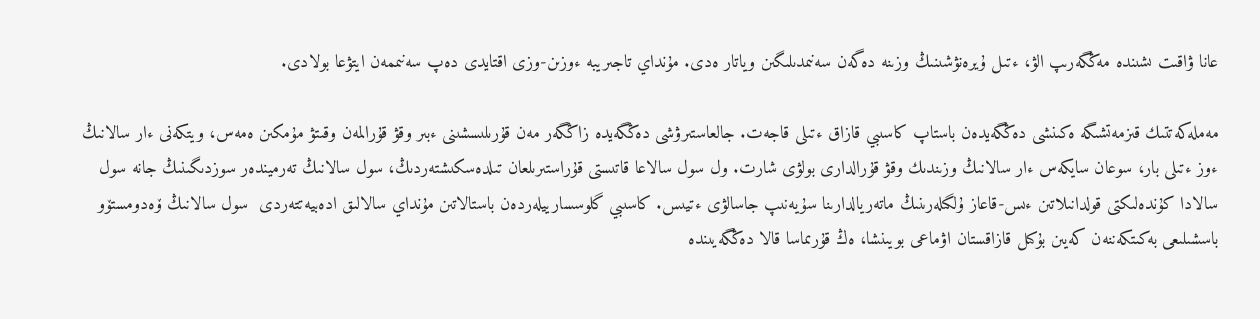عانا ۋاقىت ىشىندە مەڭگەرىپ الۋ، ءتىل ۇيرەنۋشىنىڭ وزىنە دەگەن سەنىمدىلىگىن وياتار ەدى. مۇنداي تاجىريبە ءوزىن-وزى اقتايدى دەپ سەنىممەن ايتۋعا بولادى.

مەملەكەتتىك قىزمەتشىگە ەكىنشى دەڭگەيدەن باستاپ كاسىبي قازاق ءتىلى قاجەت. جالعاستىرۋشى دەڭگەيدە زاڭگەر مەن قۇرىلىسشىنى ءبىر وقۋ قۇرالمەن وقىتۋ مۇمكىن ەمەس، ويتكەنى ءار سالانىڭ ءوز ءتىلى بار، سوعان سايكەس ءار سالانىڭ وزىندىك وقۋ قۇرالدارى بولۋى شارت. ول سول سالاعا قاتىستى قۇراستىرىلعان تىلدەسكىشتەردىڭ، سول سالانىڭ تەرميندەر سوزدىگىنىڭ جانە سول سالادا كۇندەلىكتى قولدانىلاتىن ءىس-قاعاز ۇلگىلەرىنىڭ ماتەريالدارىنا سۇيەنىپ جاسالۋى ءتيىس. كاسىبي گلوسسارييلەردەن باستالاتىن مۇنداي سالالىق ادەبيەتتەردى  سول سالانىڭ ۆەدومستۆو باسشىلىعى بەكىتكەننەن كەيىن بۇكىل قازاقستان اۋماعى بويىنشا، ەڭ قۇرىماسا قالا دەڭگەيىندە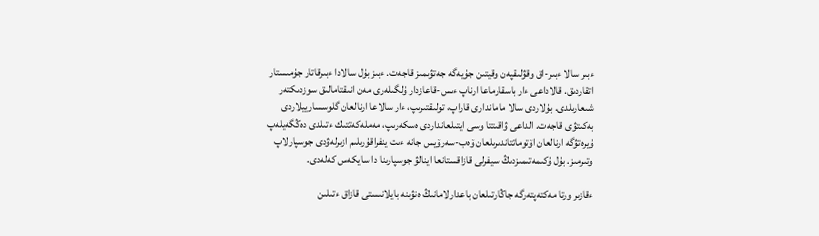ءبىر سالا ءبىر-اق وقۋلىقپەن وقيتىن جۇيەگە جەتۋىمىز قاجەت. ءبىز بۇل سالادا ءبىرقاتار جۇمىستار اتقاردىق. قالاداعى ءار باسقارماعا ارناپ ءىس-قاعازدار ۇلگىلەرى مەن انىقتامالىق سوزدىكتەر شىعارىلدى. بۇلاردى سالا ماماندارى قاراپ، تولىقتىرىپ، ءار سالاعا ارنالعان گلوسسارييلاردى بەكىتۋى قاجەت. الداعى ۋاقىتتا وسى ايتىلعانداردى ەسكەرىپ، مەملەكەتتىك ءتىلدى دەڭگەيلەپ ۇيرەتۋگە ارنالعان اۆتوماتتاندىرىلعان ۆەب-سەرۆيس جانە ءىت ينفراقۇرىلىم ازىرلەۋدى جوسپارلاپ وتىرمىز. بۇل ۇكىمەتىمىزدىڭ سيفرلى قازاقستانعا اينالۋ جوسپارىنا دا سايكەس كەلەدى.

ءقازىر ورتا مەكتەپتەرگە جاڭارتىلعان باعدارلامانىڭ ەنۋىنە بايلانىستى قازاق ءتىلىن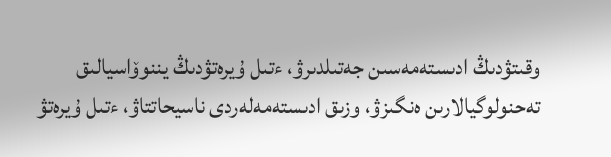وقىتۋدىڭ ادىستەمەسىن جەتىلدىرۋ، ءتىل ۇيرەتۋدىڭ يننوۆاسيالىق تەحنولوگيالارىن ەنگىزۋ، وزىق ادىستەمەلەردى ناسيحاتتاۋ، ءتىل ۇيرەتۋ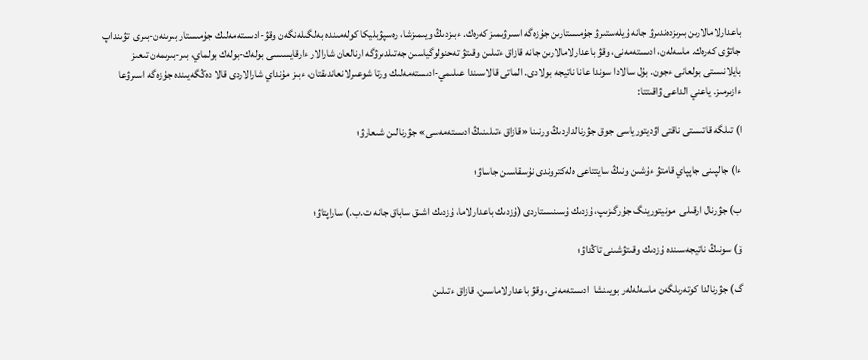باعدارلامالارىن بىرىزدەندىرۋ جانە ۇيلەستىرۋ جۇمىستارىن جۇزەگە اسىرۋىمىز كەرەك. ءبىزدىڭ ويىمىزشا، رەسپۋبليكا كولەمىندە بەلگىلەنگەن وقۋ-ادىستەمەلىك جۇمىستار بىرىنەن-بىرى  تۋىنداپ جاتۋى كەرەك. ماسەلەن، ادىستەمەنى، وقۋ باعدارلامالارىن جانە قازاق ءتىلىن وقىتۋ تەحنولوگياسىن جەتىلدىرۋگە ارنالعان شارالار ءارقايسىسى بولەك-بولەك بولماي، بىر-بىرىمەن تىعىز بايلانىستى بولعانى ءجون. بۇل سالادا سوندا عانا ناتيجە بولادى. الماتى قالاسىندا عىلىمي-ادىستەمەلىك ورتا شوعىرلانعاندىقتان، ءبىز مۇنداي شارالاردى قالا دەڭگەيىندە جۇزەگە اسىرۋعا ءازىرمىز. ياعني الداعى ۋاقىتتا:

ا) تىلگە قاتىستى ناقتى اۋديتورياسى جوق جۋرنالداردىڭ ورنىنا «قازاق ءتىلىنىڭ ادىستەمەسى» جۋرنالىن شىعارۋ؛

ءا) جالپىنى جاپپاي قامتۋ ءۇشىن ونىڭ سايتتاعى ەلەكتروندى نۇسقاسىن جاساۋ؛

ب) جۋرنال ارقىلى  مونيتورينگ جۇرگىزىپ، ۇزدىك ۇسىنىستاردى (ۇزدىك باعدارلاما، ۇزدىك اشىق ساباق جانە ت.ب.) ساراپتاۋ؛

ۆ) سونىڭ ناتيجەسىندە ۇزدىك وقىتۋشىنى تاڭداۋ؛

گ) جۋرنالدا كوتەرىلگەن ماسەلەلەر بويىنشا  ادىستەمەنى، وقۋ باعدارلاماسىن، قازاق ءتىلىن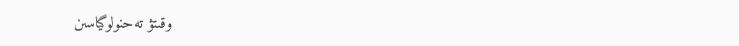وقىتۋ تەحنولوگياسىن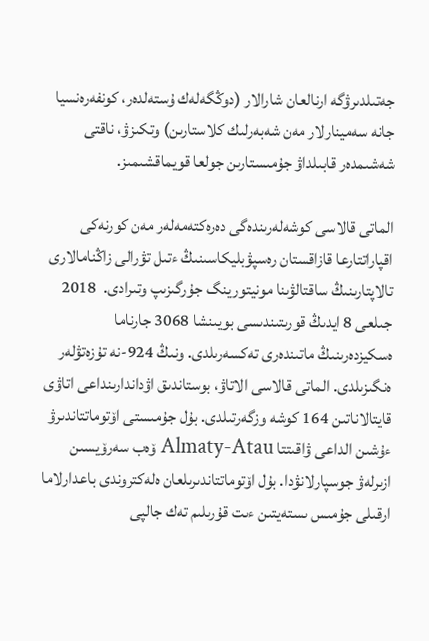جەتىلدىرۋگە ارنالعان شارالار (دوڭگەلەك ۇستەلدەر، كونفەرەنسيا جانە سەمينارلار مەن شەبەرلىك كلاستارىن) وتكىزۋ، ناقتى شەشىمدەر قابىلداۋ جۇمىستارىن جولعا قويماقشىمىز.

الماتى قالاسى كوشەلەرىندەگى دەرەكتەمەلەر مەن كورنەكى اقپاراتتارعا قازاقستان رەسپۋبليكاسىنىڭ ءتىل تۋرالى زاڭنامالارى تالاپتارىنىڭ ساقتالۋىنا مونيتورينگ جۇرگىزىپ وتىرادى.  2018 جىلعى 8 ايدىڭ قورىتىندىسى بويىنشا 3068 جارناما ەسكيزدەرىنىڭ ماتىندەرى تەكسەرىلدى. ونىڭ 924-نە تۇزەتۋلەر ەنگىزىلدى. الماتى قالاسى الاتاۋ، بوستاندىق اۋداندارىنداعى اتاۋى قايتالاناتىن 164 كوشە وزگەرتىلدى. بۇل جۇمىستى اۆتوماتتاندىرۋ ءۇشىن الداعى ۋاقىتتا Almaty-Atau ۆەب سەرۆيسىن ازىرلەۋ جوسپارلانۋدا. بۇل اۆتوماتتاندىرىلعان ەلەكتروندى باعدارلاما ارقىلى جۇمىس ىستەيتىن ءىت قۇرىلىم تەك جالپى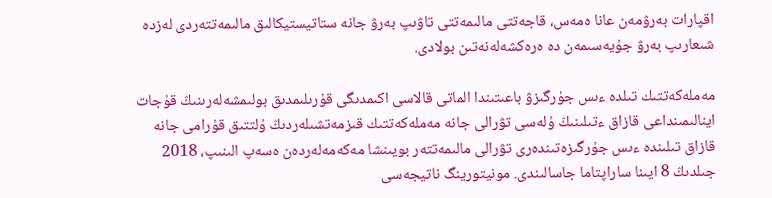اقپارات بەرۋمەن عانا ەمەس، قاجەتتى مالىمەتتى تاۋىپ بەرۋ جانە ستاتيستيكالىق مالىمەتتەردى لەزدە شىعارىپ بەرۋ جۇيەسىمەن دە ەرەكشەلەنەتىن بولادى.

مەملەكەتتىك تىلدە ءىس جۇرگىزۋ باعىتىندا الماتى قالاسى اكىمدىگى قۇرىلىمدىق بولىمشەلەرىنىڭ قۇجات اينالىمىنداعى قازاق ءتىلىنىڭ ۇلەسى تۋرالى جانە مەملەكەتتىك قىزمەتشىلەردىڭ ۇلتتىق قۇرامى جانە قازاق تىلىندە ءىس جۇرگىزەتىندەرى تۋرالى مالىمەتتەر بويىنشا مەكەمەلەردەن ەسەپ الىنىپ، 2018 جىلدىڭ 8 ايىنا ساراپتاما جاسالىندى. مونيتورينگ ناتيجەسى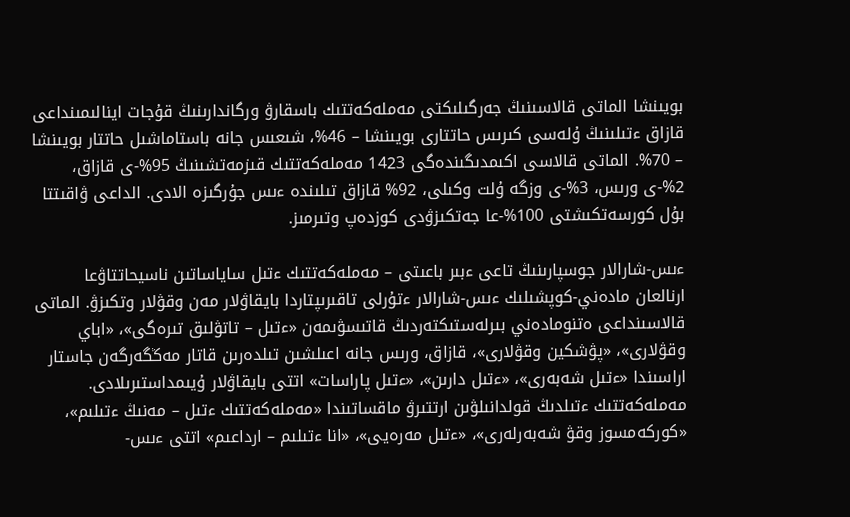بويىنشا الماتى قالاسىنىڭ جەرگىلىكتى مەملەكەتتىك باسقارۋ ورگاندارىنىڭ قۇجات اينالىمىنداعى قازاق ءتىلىنىڭ ۇلەسى كىرىس حاتتارى بويىنشا – 46%، شىعىس جانە باستاماشىل حاتتار بويىنشا – 70%. الماتى قالاسى اكىمدىگىندەگى 1423 مەملەكەتتىك قىزمەتشىنىڭ 95%-ى قازاق،  2%-ى ورىس، 3%-ى وزگە ۇلت وكىلى، 92% قازاق تىلىندە ءىس جۇرگىزە الادى. الداعى ۋاقىتتا بۇل كورسەتكىشتى 100%-عا جەتكىزۋدى كوزدەپ وتىرمىز.

ءىس-شارالار جوسپارىنىڭ تاعى ءبىر باعىتى – مەملەكەتتىك ءتىل ساياساتىن ناسيحاتتاۋعا ارنالعان مادەني-كوپشىلىك ءىس-شارالار ءتۇرلى تاقىرىپتاردا بايقاۋلار مەن وقۋلار وتكىزۋ. الماتى قالاسىنداعى ەتنومادەني بىرلەستىكتەردىڭ قاتىسۋىمەن «ءتىل – تاتۋلىق تىرەگى»، «اباي وقۋلارى»، «پۋشكين وقۋلارى»، قازاق، ورىس جانە اعىلشىن تىلدەرىن قاتار مەڭگەرگەن جاستار اراسىندا «ءتىل شەبەرى»، «ءتىل دارىن»، «ءتىل پاراسات» اتتى بايقاۋلار ۇيىمداستىرىلادى. مەملەكەتتىك ءتىلدىڭ قولدانىلۋىن ارتتىرۋ ماقساتىندا «مەملەكەتتىك ءتىل – مەنىڭ ءتىلىم»، «كوركەمسوز وقۋ شەبەرلەرى»، «ءتىل مەرەيى»، «انا ءتىلىم – ارداعىم» اتتى ءىس-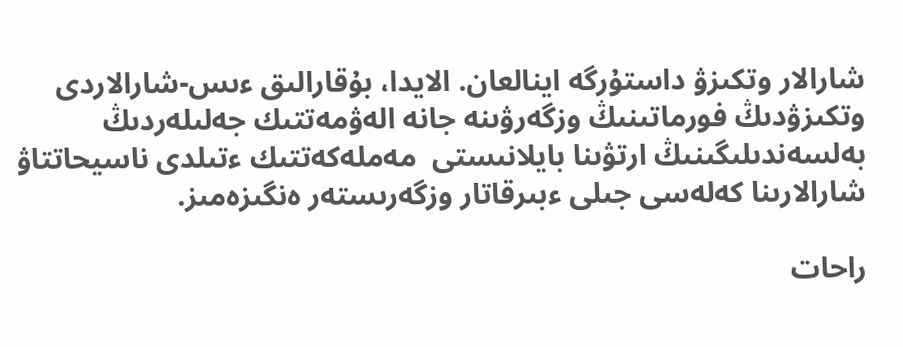شارالار وتكىزۋ داستۇرگە اينالعان. الايدا، بۇقارالىق ءىس-شارالاردى وتكىزۋدىڭ فورماتىنىڭ وزگەرۋىنە جانە الەۋمەتتىك جەلىلەردىڭ بەلسەندىلىگىنىڭ ارتۋىنا بايلانىستى  مەملەكەتتىك ءتىلدى ناسيحاتتاۋ شارالارىنا كەلەسى جىلى ءبىرقاتار وزگەرىستەر ەنگىزەمىز.

راحات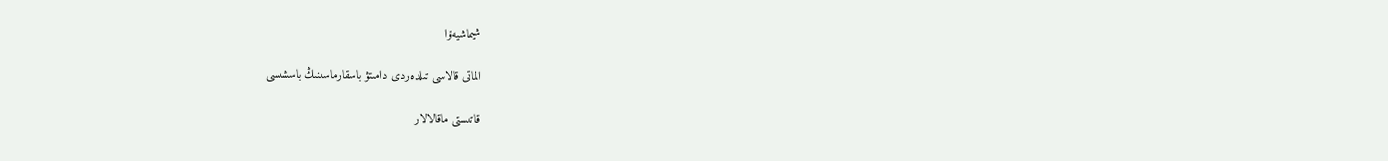شيماشيەۆا

الماتى قالاسى تىلدەردى دامىتۋ باسقارماسىنىڭ باسشىسى

قاتىستى ماقالالار